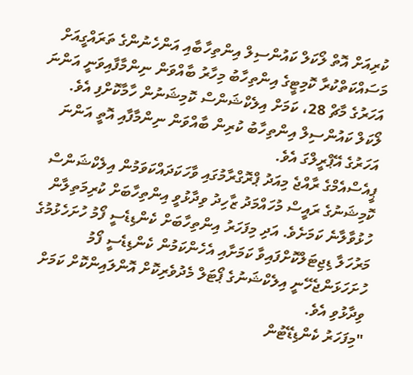ކުރިއަށް އޮތް ލޯކަލް ކައުންސިލް އިންތިހާބާއި އަންހެނުންގެ ތަރައްގީއަށް މަސައްކަތްކުރާ ކޮމިޓީގެ އިންތިހާބު މިހާރު ބާއްވަން ނިންމާފާއިވަނީ އަންނަ އަހަރުގެ މާޗް 28، ކަމަށް އިލެކްޝަންސް ކޮމިޝަނުން ހާމާކޮށްފި އެވެ.
ލޯކަލް ކައުންސިލް އިންތިހާބު ކުރިން ބާއްވަން ނިންމާފާއި އޮތީ އަންނަ އަހަރުގެ އޭޕްރީލްގަ އެވެ.
ޕީއެސްއެމްގެ ރާއްޖެ މިއަދު ޕްރޮގްރާމުގައި ވާހަކަދައްކަވަމުން އިލެކްޝަންސް ކޮމިޝަނުގެ ރައީސް މުހައްމަދު ޒާހިދު ވިދާޅުވީ އިންތިހާބަށް ކުރިމަތިލާން ހުޅުވާލާނެ ކަމަށެވެ. އަދި މިފަހަރު އިންތިހާބަށް ކެންޑިޑެސީ ފޯމު ހުށަހެޅުމުގެ މަރުހަލާ ޑިޖިޓަލްކޮށްފައިވާ ކަމަށާއި އެހެންކަމުން ކެންޑިޑެސީ ފޯމު ހުށަހަޅަންޖެހޭނީ އިލެކްޝަނުގެ ޕޯޓަލް މެދުވެރިކޮށް އޮންލައިންކޮށް ކަމަށް ވިދާޅުވި އެވެ.
"މިފަހަރު ކެންޑިޑޭޓުން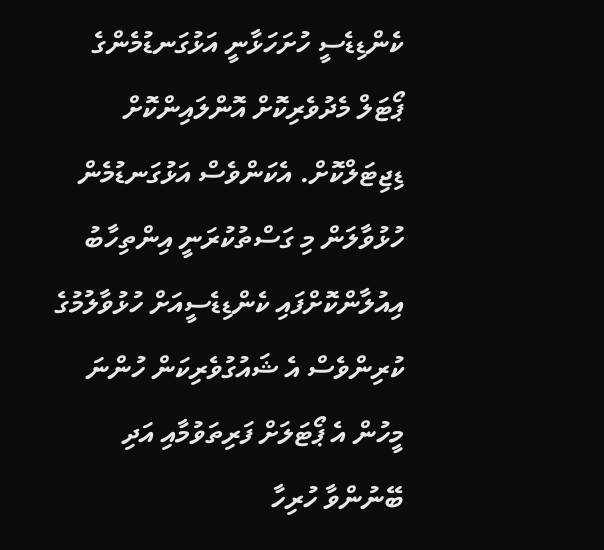ކެންޑިޑެސީ ހުށަހަޅާނީ އަޅުގަނޑުމެންގެ ޕޯޓަލް މެދުވެރިކޮށް އޮންލައިންކޮށް ޑިޖިޓަލްކޮށް. އެކަންވެސް އަޅުގަނޑުމެން ހުޅުވާލަން މި ގަސްތުކުރަނީ އިންތިހާބު އިއުލާންކޮށްފައި ކެންޑިޑެސީއަށް ހުޅުވާލުމުގެ ކުރިންވެސް އެ ޝައުގުވެރިކަން ހުންނަ މީހުން އެ ޕޯޓަލަށް ފަރިތަވުމާއި އަދި ބޭނުންވާ ހުރިހާ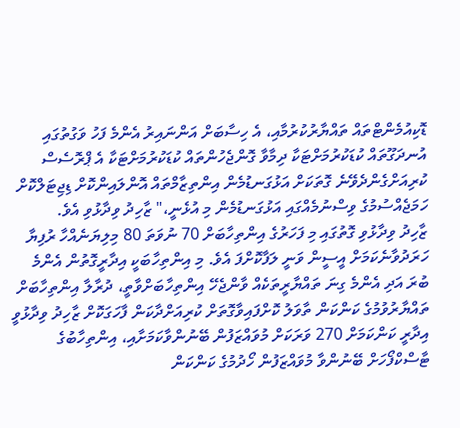ޑޮކިއުމެންޓްތައް ތައްޔާރުކުރުމާއި، އެ ހިސާބަށް އަންނައިރު އެންމެ ފަހު ވަގުތުގައި އުނދަގޫތައް ކުޑަކުރުމަށްޓަކާ ދިމާވާ ގޮންޖެހުންތައް ކުޑަކުރުމަށްޓަކާ އެ ޕްރޮސެސް ކުރިއަށްގެންދެވޭނެ ގޮތަކަށް އަޅުގަނޑުމެން އިންތިޒާމްތައް އޮންލައިންކޮށް ޑިޖިޓަލްކޮށް ހަމަޖެއްސުމުގެ ވިސްނުމެއްގައި އަޅުގަނޑުމެން މި އުޅެނީ،" ޒާހިދު ވިދާޅުވި އެވެ.
ޒާހިދު ވިދާޅުވި ގޮތުގައި މި ފަހަރުގެ އިންތިހާބަށް 70 ނުވަތަ 80 މިލިޔަނެއްހާ ރުފިޔާ ހަރަދުވާނެކަމަށް އީސީން ވަނީ ލަފާކޮށްފަ އެވެ. މި އިންތިހާބަކީ އިދާރީގޮތުން އެންމެ ބުރަ އަދި އެންމެ ގިނަ ތައްޔާރީތަކެއް ވާންޖެހޭ އިންތިހާބަށްވާތީ، ދުރާލާ އިންތިހާބަށް ތައްޔާރުވުމުގެ ކަންކަން ތާވަލު ކޮށްފައިވާގޮތަށް ކުރިއަށްދާކަން ފާހަގަކޮށް ޒާހިދު ވިދާޅުވީ އިދާރީ ކަންކަމަށް 270 ވަރަކަށް މުވައްޒަފުން ބޭނުންވާކަމަށާއި، އިންތިހާބުގެ ޓާސްކްފޯހަށް ބޭނުންވާ މުވައްޒަފުން ހޯދުމުގެ ކަންކަން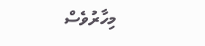މިހާރުވެސް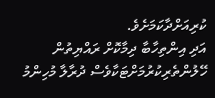ކުރިއަށްދާކަމަށެވެ.
އަދި އިންތިހާބާ ދިމާކޮށް ރައްޔިތުން ހޭލުންތެރިކުރުމަށްޓަކާވެސް ދުރާލާ މުހިންމު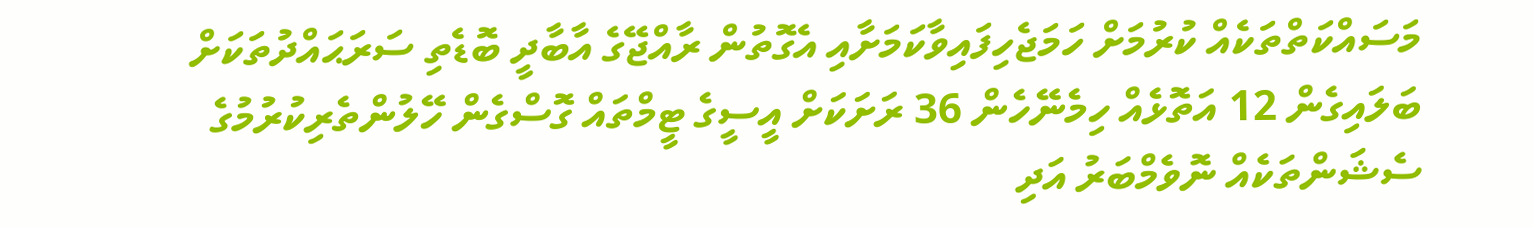މަސައްކަތްތަކެއް ކުރުމަށް ހަމަޖެހިފައިވާކަމަށާއި އެގޮތުން ރާއްޖޭގެ އާބާދީ ބޮޑެތި ސަރަޙައްދުތަކަށް ބަލައިގެން 12 އަތޮޅެއް ހިމެނޭހެން 36 ރަށަކަށް އީސީގެ ޓީމްތައް ގޮސްގެން ހޭލުންތެރިކުރުމުގެ ސެޝަންތަކެއް ނޮވެމްބަރު އަދި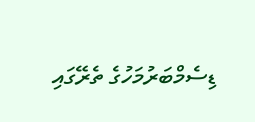ޑިސެމްބަރުމަހުގެ ތެރޭގައި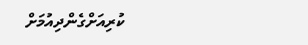ކުރިއަށްގެންދިއުމަށް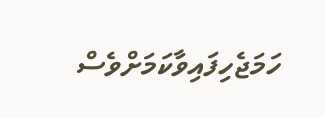ހަމަޖެހިފައިވާކަމަށްވެސް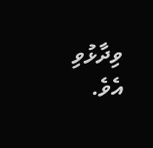ވިދާޅުވި އެވެ.